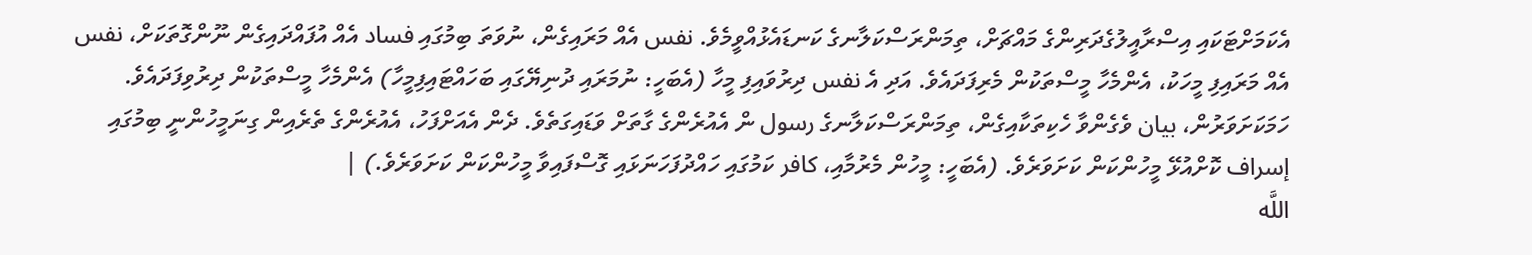އެކަމަށްޓަކައި އިސްރާއީލުގެދަރިންގެ މައްޗަށް، ތިމަންރަސްކަލާނގެ ކަނޑައެޅުއްވީމެވެ. نفس އެއް މަރައިގެން، ނުވަތަ ބިމުގައި فساد އެއް އުފައްދައިގެން ނޫންގޮތަކަށް، نفس އެއް މަރައިފި މީހަކު، އެންމެހާ މީސްތަކުން މެރިފަދައެވެ. އަދި އެ نفس ދިރުވައިފި މީހާ (އެބަހީ: ނުމަރައި ދުނިޔޭގައި ބަހައްޓައިފިމީހާ) އެންމެހާ މީސްތަކުން ދިރުވިފަދައެވެ. ހަމަކަށަވަރުން، بيان ވެގެންވާ ހެކިތަކާއިގެން، ތިމަންރަސްކަލާނގެ رسول ން އެއުރެންގެ ގާތަށް ވަޑައިގަތެވެ. ދެން އެއަށްފަހު، އެއުރެންގެ ތެރެއިން ގިނަމީހުންނީ ބިމުގައި إسراف ކޮށްއުޅޭ މީހުންކަން ކަށަވަރެވެ. (އެބަހީ: މީހުން މެރުމާއި، كافر ކަމުގައި ހައްދުފަހަނަޅައި ގޮސްފައިވާ މީހުންކަން ކަށަވަރެވެ.) |
اللَّه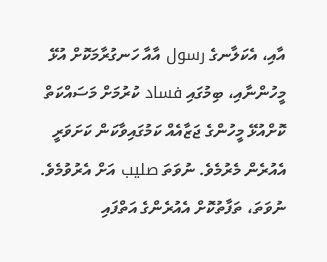އާއި، އެކަލާނގެ رسول އާއާ ހަނގުރާމަކޮށް އުޅޭ މީހުންނާއި، ބިމުގައި فساد ކުރުމަށް މަސައްކަތް ކޮށްއުޅޭ މީހުންގެ ޖަޒާއެއް ކަމުގައިވާކަން ކަށަވަރީ އެއުރެން މެރުމެވެ. ނުވަތަ صليب އަށް އެރުވުމެވެ. ނުވަތަ، ތަފާތުކޮށް އެއުރެންގެ އަތްފައި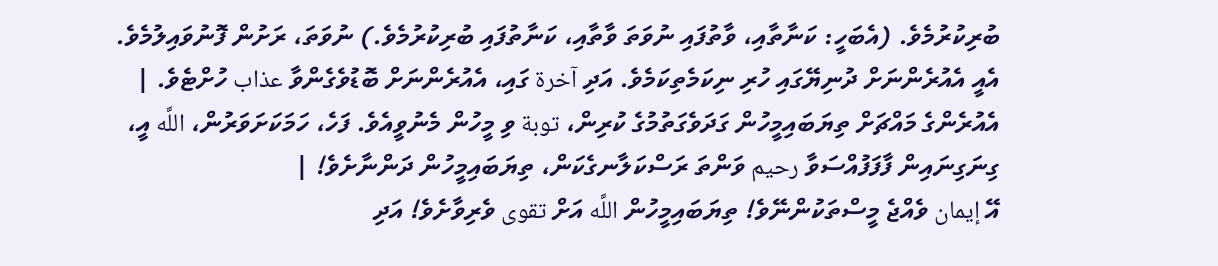ބުރިކުރުމެވެ. (އެބަހީ: ކަނާތާއި، ވާތުފައި ނުވަތަ ވާތާއި، ކަނާތުފައި ބުރިކުރުމެވެ.) ނުވަތަ، ރަށުން ފޮނުވައިލުމެވެ. އެއީ އެއުރެންނަށް ދުނިޔޭގައި ހުރި ނިކަމެތިކަމެވެ. އަދި آخرة ގައި، އެއުރެންނަށް ބޮޑުވެގެންވާ عذاب ހުށްޓެވެ. |
އެއުރެންގެ މައްޗަށް ތިޔަބައިމީހުން ގަދަވެގަތުމުގެ ކުރިން، توبة ވި މީހުން މެނުވީއެވެ. ފަހެ، ހަމަކަށަވަރުން، اللَّه އީ، ގިނަގިނައިން ފާފަފުއްސަވާ رحيم ވަންތަ ރަސްކަލާނގެކަން، ތިޔަބައިމީހުން ދަންނާށެވެ! |
އޭ إيمان ވެއްޖެ މީސްތަކުންނޭވެ! ތިޔަބައިމީހުން اللَّه އަށް تقوى ވެރިވާށެވެ! އަދި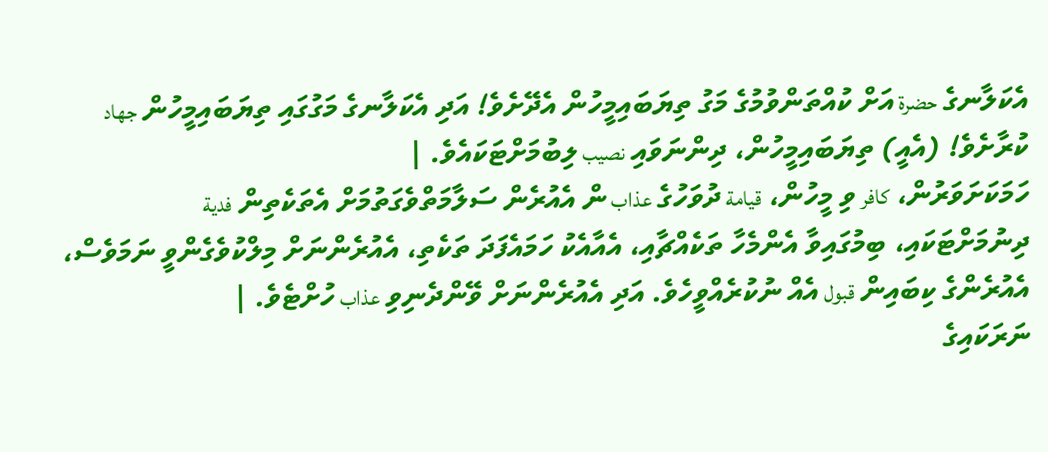އެކަލާނގެ حضرة އަށް ކުއްތަންވުމުގެ މަގު ތިޔަބައިމީހުން އެދޭށެވެ! އަދި އެކަލާނގެ މަގުގައި ތިޔަބައިމީހުން جهاد ކުރާށެވެ! (އެއީ) ތިޔަބައިމީހުން، ދިންނަވައި نصيب ލިބުމަށްޓަކައެވެ. |
ހަމަކަށަވަރުން، كافر ވި މީހުން، قيامة ދުވަހުގެ عذاب ން އެއުރެން ސަލާމަތްވެގަތުމަށް އެތަކެތިން فدية ދިނުމަށްޓަކައި، ބިމުގައިވާ އެންމެހާ ތަކެއްޗާއި، އެއާއެކު ހަމައެފަދަ ތަކެތި، އެއުރެންނަށް މިލްކުވެގެންވީ ނަމަވެސް، އެއުރެންގެ ކިބައިން قبول އެއް ނުކުރެއްވީހެވެ. އަދި އެއުރެންނަށް ވޭންދެނިވި عذاب ހުށްޓެވެ. |
ނަރަކައިގެ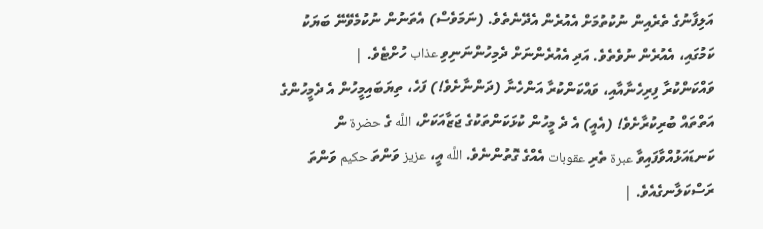އަލިފާނުގެ ތެރެއިން ނުކުތުމަށް އެއުރެން އެދޭނެތެވެ. (ނަމަވެސް) އެތަނުން ނުކުމެވޭނޭ ބަޔަކު ކަމުގައި، އެއުރެން ނުވެތެވެ. އަދި އެއުރެންނަށް ދެމިހުންނަނިވި عذاب ހުށްޓެވެ. |
ވައްކަންކުރާ ފިރިހެނާއާއި، ވައްކަންކުރާ އަންހެނާ (ދަންނާށެވެ!) ފަހެ، ތިޔަބައިމީހުން އެ ދެމީހުންގެ އަތްތައް ބުރިކުރާށެވެ! (އެއީ) އެ ދެ މީހުން ކުޅަކަންތަކުގެ ޖަޒާއަކަށް، اللَّه ގެ حضرة ން ކަނޑައަޅުއްވާފައިވާ عبرة ތެރި عقوبات އެއްގެ ގޮތުންނެވެ. اللَّه އީ، عزيز ވަންތަ حكيم ވަންތަ ރަސްކަލާނގެއެވެ. |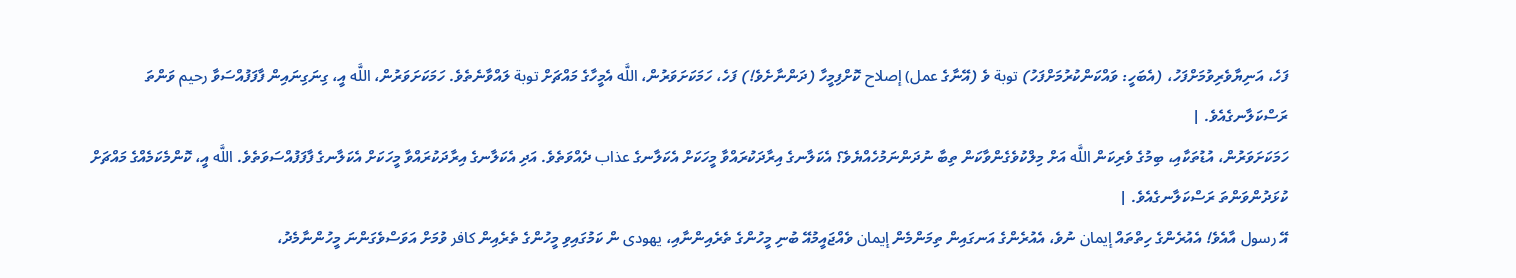ފަހެ، އަނިޔާވެރިވުމަށްފަހު، (އެބަހީ: ވައްކަންކުރުމަށްފަހު) توبة ވެ (އޭނާގެ عمل) إصلاح ކޮށްފިމީހާ (ދަންނާށެވެ!) ފަހެ، ހަމަކަށަވަރުން، اللَّه އެމީހާގެ މައްޗަށް توبة ލައްވާނެތެވެ. ހަމަކަށަވަރުން، اللَّه އީ، ގިނަގިނައިން ފާފަފުއްސަވާ رحيم ވަންތަ ރަސްކަލާނގެއެވެ. |
ހަމަކަށަވަރުން، އުޑުތަކާއި، ބިމުގެ ވެރިކަން اللَّه އަށް މިލްކުވެގެންވާކަން ތިބާ ނުދަންނަމުހެއްޔެވެ؟ އެކަލާނގެ އިރާދަކުރައްވާ މީހަކަށް އެކަލާނގެ عذاب ދެއްވަތެވެ. އަދި އެކަލާނގެ އިރާދަކުރައްވާ މީހަކަށް އެކަލާނގެ ފާފަފުއްސަވަތެވެ. اللَّه އީ، ކޮންމެކަމެއްގެ މައްޗަށް ކުޅަދުންވަންތަ ރަސްކަލާނގެއެވެ. |
އޭ رسول އާއެވެ! އެއުރެންގެ ހިތްތައް إيمان ނުވެ، އެއުރެންގެ އަނގައިން ތިމަންމެން إيمان ވެއްޖައީމުއޭ ބުނި މީހުންގެ ތެރެއިންނާއި، يهودى ން ކަމުގައިވި މީހުންގެ ތެރެއިން كافر ވުމަށް އަވަސްވެގަންނަ މީހުންނާމެދު،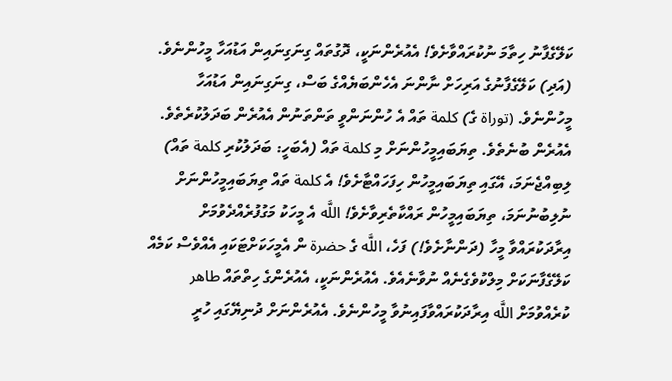ކަލޭގެފާނު ހިތާމަ ނުކުރައްވާށެވެ! އެއުރެންނަކީ، ދޮގުތައް ގިނަގިނައިން އަޑުއަހާ މީހުންނެވެ. (އަދި) ކަލޭގެފާނުގެ އަރިހަށް ނާންނަ އެހެންބަޔެއްގެ ބަސް، ގިނަގިނައިން އަޑުއަހާ މީހުންނެވެ. (توراة ގެ) كلمة ތައް އެ ހުންނަންވީ ތަންތަނުން އެއުރެން ބަދަލުކުރެތެވެ. އެއުރެން ބުނެތެވެ. ތިޔަބައިމީހުންނަށް މި كلمة ތައް (އެބަހީ: ބަދަލުކުރި كلمة ތައް) ލިބިއްޖެނަމަ، އޭގައި ތިޔަބައިމީހުން ހިފަހައްޓާށެވެ! އެ كلمة ތައް ތިޔަބައިމީހުންނަށް ނުލިބުނުނަމަ، ތިޔަބައިމީހުން ރައްކާތެރިވާށެވެ! اللَّه އެ މީހަކު މަގުފުރެއްދެވުމަށް އިރާދަކުރައްވާ މީހާ (ދަންނާށެވެ!) ފަހެ، اللَّه ގެ حضرة ން އެމީހަކަށްޓަކައި އެއްވެސް ކަމެއް ކަލޭގެފާނަކަށް މިލްކުވެގެނެއް ނުވާނެއެވެ. އެއުރެންނަކީ، އެއުރެންގެ ހިތްތައް طاهر ކުރެއްވުމަށް اللَّه އިރާދަކުރައްވާފައިނުވާ މީހުންނެވެ. އެއުރެންނަށް ދުނިޔޭގައި ހުރީ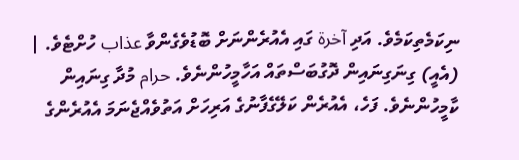ނިކަމެތިކަމެވެ. އަދި آخرة ގައި އެއުރެންނަށް ބޮޑުވެގެންވާ عذاب ހުށްޓެވެ. |
(އެއީ) ގިނަގިނައިން ދޮގުބަސްތައް އަހާމީހުންނެވެ. حرام މުދާ ގިނައިން ކާމީހުންނެވެ. ފަހެ، އެއުރެން ކަލޭގެފާނުގެ އަރިހަށް އަތުވެއްޖެނަމަ އެއުރެންގެ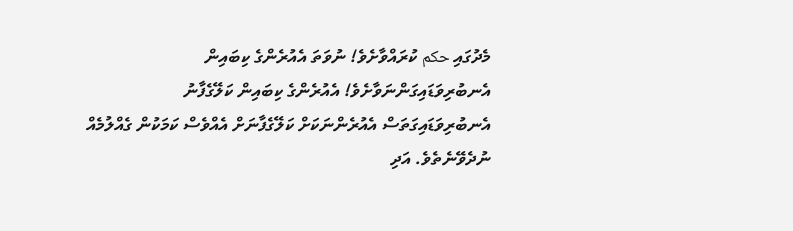މެދުގައި حكم ކުރައްވާށެވެ! ނުވަތަ އެއުރެންގެ ކިބައިން އެނބުރިވަޑައިގަންނަވާށެވެ! އެއުރެންގެ ކިބައިން ކަލޭގެފާނު އެނބުރިވަޑައިގަތަސް އެއުރެންނަކަށް ކަލޭގެފާނަށް އެއްވެސް ކަމަކުން ގެއްލުމެއް ނުދެވޭނެތެވެ. އަދި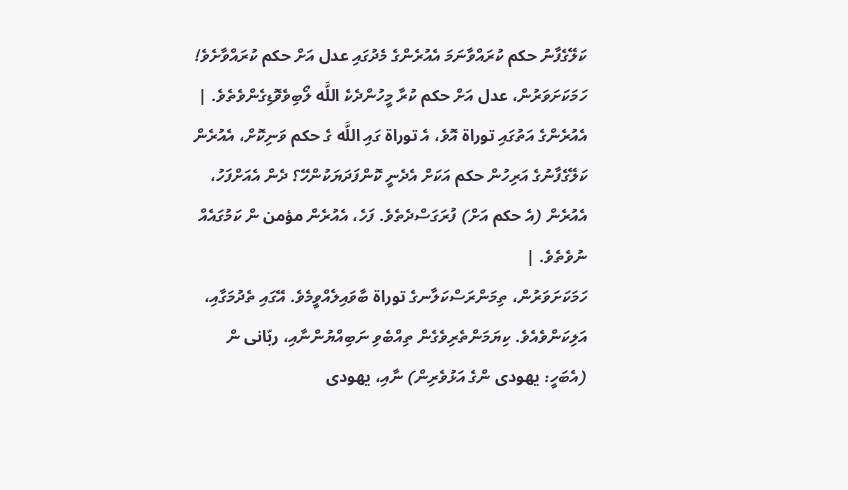ކަލޭގެފާނު حكم ކުރައްވާނަމަ އެއުރެންގެ މެދުގައި عدل އަށް حكم ކުރައްވާށެވެ! ހަމަކަށަވަރުން، عدل އަށް حكم ކުރާ މީހުންދެކެ اللَّه ލޯބިވެވޮޑިގެންވެތެވެ. |
އެއުރެންގެ އަތުގައި توراة އޮވެ، އެ توراة ގައި اللَّه ގެ حكم ވަނިކޮށް، އެއުރެން ކަލޭގެފާނުގެ އަރިހުން حكم އަކަށް އެދެނީ ކޮންފަދަޔަކުންހޭ؟ ދެން އެއަށްފަހު، އެއުރެން (އެ حكم އަށް) ފުރަގަސްދެތެވެ. ފަހެ، އެއުރެން مؤمن ން ކަމުގައެއް ނުވެތެވެ. |
ހަމަކަށަވަރުން، ތިމަންރަސްކަލާނގެ توراة ބާވައިލެއްވީމެވެ. އޭގައި ތެދުމަގާއި، އަލިކަންވެއެވެ. ކިޔަމަންތެރިވެގެން ތިއްބެވި ނަބިއްޔުންނާއި، ربّانى ން (އެބަހީ: يهودى ންގެ އަޅުވެރިން) ނާއި، يهودى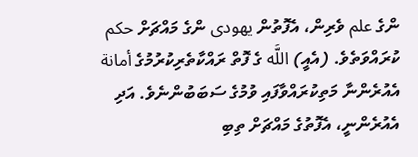ންގެ علم ވެރިން، އެފޮތުން يهودى ންގެ މައްޗަށް حكم ކުރައްވަތެވެ. (އެއީ) اللَّه ގެ ފޮތް ރައްކާތެރިކުރުމުގެ أمانة އެއުރެންނާ މަތިކުރައްވާފައި ވުމުގެ ސަބަބުންނެވެ. އަދި އެއުރެންނީ، އެފޮތުގެ މައްޗަށް ތިބި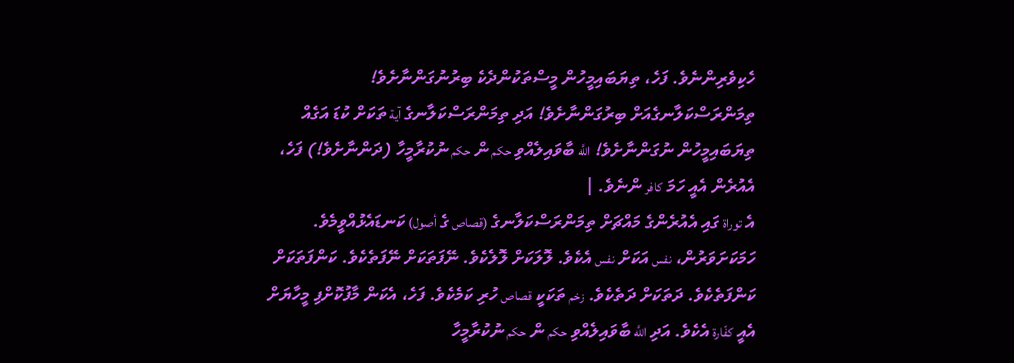ހެކިވެރިންނެވެ. ފަހެ، ތިޔަބައިމީހުން މީސްތަކުންދެކެ ބިރުނުގަންނާށެވެ! ތިމަންރަސްކަލާނގެއަށް ބިރުގަންނާށެވެ! އަދި ތިމަންރަސްކަލާނގެ آية ތަކަށް ކުޑަ އަގެއް ތިޔަބައިމީހުން ނުގަންނާށެވެ! اللَّه ބާވައިލެއްވި حكم ން حكم ނުކުރާމީހާ (ދަންނާށެވެ!) ފަހެ، އެއުރެން އެއީ ހަމަ كافر ންނެވެ. |
އެ توراة ގައި އެއުރެންގެ މައްޗަށް ތިމަންރަސްކަލާނގެ (قصاص ގެ أصول) ކަނޑައެޅުއްވީމެވެ. ހަމަކަށަވަރުން، نفس އަކަށް نفس އެކެވެ. ލޮލަކަށް ލޮލެކެވެ. ނޭފަތަކަށް ނޭފަތެކެވެ. ކަންފަތަކަށް ކަންފަތެކެވެ. ދަތަކަށް ދަތެކެވެ. زخم ތަކަކީ قصاص ހުރި ކަމެކެވެ. ފަހެ، އެކަން މާފުކޮށްފި މީހާޔަށް އެއީ كفّارة އެކެވެ. އަދި اللَّه ބާވައިލެއްވި حكم ން حكم ނުކުރާމީހާ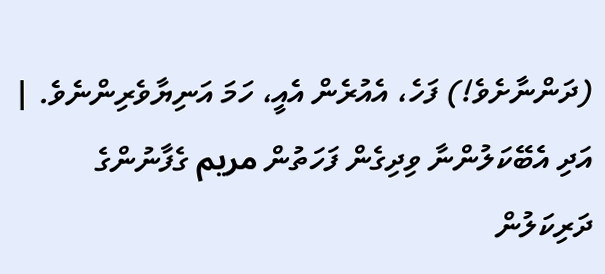(ދަންނާށެވެ!) ފަހެ، އެއުރެން އެއީ، ހަމަ އަނިޔާވެރިންނެވެ. |
އަދި އެބޭކަލުންނާ ވިދިގެން ފަހަތުން مريم ގެފާނުންގެ ދަރިކަލުން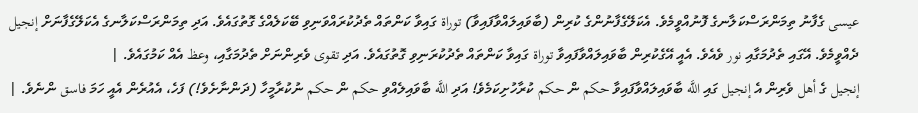عيسى ގެފާނު ތިމަންރަސްކަލާނގެ ފޮނުއްވީމެވެ. އެކަލޭގެފާނުންގެ ކުރިން (ބާވައިލައްވާފައިވާ) توراة ގައިވާ ކަންތައް ތެދުކުރައްވަނިވި ބޭކަލެއްގެ ގޮތުގައެވެ. އަދި ތިމަންރަސްކަލާނގެ އެކަލޭގެފާނަށް إنجيل ދެއްވީމެވެ. އޭގައި ތެދުމަގާއި نور ވެއެވެ. އެއީ އޭގެކުރިން ބާވައިލައްވާފައިވާ توراة ގައިވާ ކަންތައް ތެދުކުރަނިވި ގޮތުގައެވެ. އަދި تقوى ވެރިންނަށް ތެދުމަގާއި، وعظ އެއް ކަމުގައެވެ. |
إنجيل ގެ أهل ވެރިން އެ إنجيل ގައި اللَّه ބާވައިލައްވާފައިވާ حكم ން حكم ކުރާހުށިކަމެވެ! އަދި اللَّه ބާވައިލެއްވި حكم ން حكم ނުކުރާމީހާ (ދަންނާށެވެ!) ފަހެ، އެއުރެން އެއީ ހަމަ فاسق ންނެވެ. |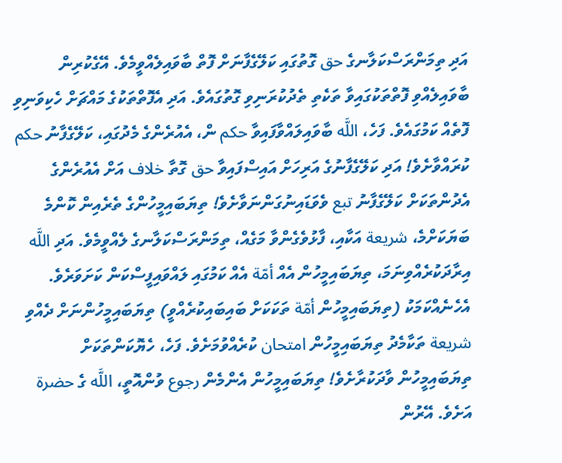އަދި ތިމަންރަސްކަލާނގެ حق ގޮތުގައި ކަލޭގެފާނަށް ފޮތް ބާވައިލެއްވީމެވެ. އޭގެކުރިން ބާވައިލެއްވި ފޮތްތަކުގައިވާ ތަކެތި ތެދުކުރަނިވި ގޮތުގައެވެ. އަދި އެފޮތްތަކުގެ މައްޗަށް ހެކިވަނިވި ފޮތެއް ކަމުގައެވެ. ފަހެ، اللَّه ބާވައިލައްވާފައިވާ حكم ން، އެއުރެންގެ މެދުގައި، ކަލޭގެފާނު حكم ކުރައްވާށެވެ! އަދި ކަލޭގެފާނުގެ އަރިހަށް އައިސްފައިވާ حق ގޮތާ خلاف އަށް އެއުރެންގެ އެދުންތަކަށް ކަލޭގެފާނު تبع ވެވަޑައިނުގަންނަވާށެވެ! ތިޔަބައިމީހުންގެ ތެރެއިން ކޮންމެ ބަޔަކަށްމެ، شريعة އަކާއި، ފާޅުވެގެންވާ މަގެއް، ތިމަންރަސްކަލާނގެ ލެއްވީމެވެ. އަދި اللَّه އިރާދަކުރެއްވިނަމަ، ތިޔަބައިމީހުން އެއް أمّة އެއް ކަމުގައި ލައްވައިފީސްކަން ކަށަވަރެވެ. އެހެނެއްކަމަކު (ތިޔަބައިމީހުން أمّة ތަކަކަށް ބައިބައިކުރެއްވީ) ތިޔަބައިމީހުންނަށް ދެއްވި شريعة ތަކާމެދު ތިޔަބައިމީހުން امتحان ކުރެއްވުމަށެވެ. ފަހެ، ހެޔޮކަންތަކަށް ތިޔަބައިމީހުން ވާދަކުރާށެވެ! ތިޔަބައިމީހުން އެންމެން رجوع ވުންއޮތީ، اللَّه ގެ حضرة އަށެވެ. އޭރުން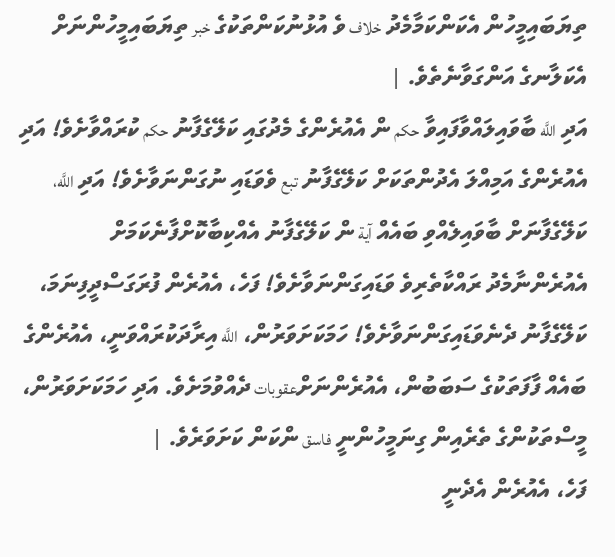ތިޔަބައިމީހުން އެކަންކަމާމެދު خلاف ވެ އުޅުނުކަންތަކުގެ خبر ތިޔަބައިމީހުންނަށް އެކަލާނގެ އަންގަވާނެތެވެ. |
އަދި اللَّه ބާވައިލައްވާފައިވާ حكم ން އެއުރެންގެ މެދުގައި ކަލޭގެފާނު حكم ކުރައްވާށެވެ! އަދި އެއުރެންގެ އަމިއްލަ އެދުންތަކަށް ކަލޭގެފާނު تبع ވެވަޑައި ނުގަންނަވާށެވެ! އަދި اللَّه، ކަލޭގެފާނަށް ބާވައިލެއްވި ބައެއް آية ން ކަލޭގެފާނު އެއްކިބާކޮށްފާނެކަމަށް އެއުރެންނާމެދު ރައްކާތެރިވެ ވަޑައިގަންނަވާށެވެ! ފަހެ، އެއުރެން ފުރަގަސްދީފިނަމަ، ކަލޭގެފާނު ދެނެވަޑައިގަންނަވާށެވެ! ހަމަކަށަވަރުން، اللَّه އިރާދަކުރައްވަނީ، އެއުރެންގެ ބައެއް ފާފަތަކުގެ ސަބަބުން، އެއުރެންނަށްعقوبات ދެއްވުމަށެވެ. އަދި ހަމަކަށަވަރުން، މީސްތަކުންގެ ތެރެއިން ގިނަމީހުންނީ فاسق ންކަން ކަށަވަރެވެ. |
ފަހެ، އެއުރެން އެދެނީ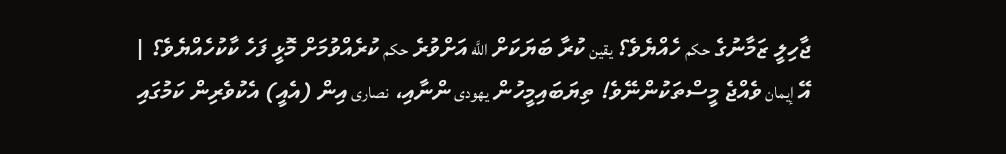ޖާހިލީ ޒަމާނުގެ حكم ހެއްޔެވެ؟ يقين ކުރާ ބަޔަކަށް اللَّه އަށްވުރެ حكم ކުރެއްވުމަށް މޮޅީ ފަހެ ކާކުހެއްޔެވެ؟ |
އޭ إيمان ވެއްޖެ މީސްތަކުންނޭވެ! ތިޔަބައިމީހުން يهودى ންނާއި، نصارى އިން (އެއީ) އެކުވެރިން ކަމުގައި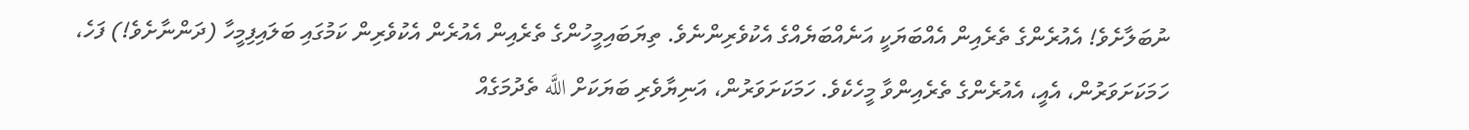ނުބަލާށެވެ! އެއުރެންގެ ތެރެއިން އެއްބަޔަކީ އަނެއްބަޔެއްގެ އެކުވެރިންނެވެ. ތިޔަބައިމީހުންގެ ތެރެއިން އެއުރެން އެކުވެރިން ކަމުގައި ބަލައިފިމީހާ (ދަންނާށެވެ!) ފަހެ، ހަމަކަށަވަރުން، އެއީ، އެއުރެންގެ ތެރެއިންވާ މީހެކެވެ. ހަމަކަށަވަރުން، އަނިޔާވެރި ބަޔަކަށް اللَّه ތެދުމަގެއް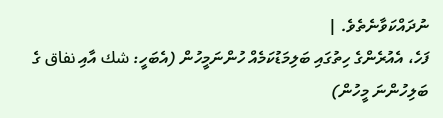ނުދައްކަވާނެތެވެ. |
ފަހެ، އެއުރެންގެ ހިތުގައި ބަލިމަޑުކަމެއް ހުންނަމީހުން (އެބަހީ: شك އާއި نفاق ގެ ބަލިހުންނަ މީހުން)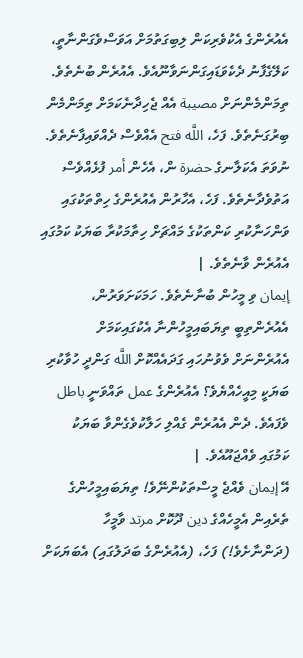އެއުރެންގެ އެކުވެރިކަން ލިބިގަތުމަށް އަވަސްވެގަންނާތީ، ކަލޭގެފާނު ދެކެވަޑައިގަންނަވާނޫއެވެ. އެއުރެން ބުނެތެވެ. ތިމަންމެންނަށް مصيبة އެއް ޖެހިދާނެކަމަށް ތިމަންމެން ބިރުގަނެތެވެ. ފަހެ، اللَّه فتح އެއްވެސް ދެއްވައިފާނެތެވެ. ނުވަތަ އެކަލާނގެ حضرة ން، އެހެން أمر ފުޅެއްވެސް އަތުވެދާނެތެވެ. ފަހެ، އެހާރުން އެއުރެންގެ ހިތްތަކުގައި ވަންހަނާކުރި ކަންތަކުގެ މައްޗަށް ހިތާމަކުރާ ބަޔަކު ކަމުގައި އެއުރެން ވާނެތެވެ. |
إيمان ވި މީހުން ބުނާނެތެވެ. ހަމަކަށަވަރުން، އެއުރެންތިބީ ތިޔަބައިމީހުންނާ އެކުގައިކަމަށް އެއުރެންނަށް ވެވުނުހައި ގަދައެއްކޮށް اللَّه ގަންދީ ހުވާކުރި ބަޔަކީ މިއީހެއްޔެވެ؟ އެއުރެންގެ عمل ތައްވަނީ باطل ވެފައެވެ. ދެން އެއުރެން ގެއްލި ހަލާކުވެގެންވާ ބަޔަކު ކަމުގައި ވެއްޖައޫއެވެ. |
އޭ إيمان ވެއްޖެ މީސްތަކުންނޭވެ! ތިޔަބައިމީހުންގެ ތެރެއިން އެމީހެއްގެ دين ދޫކޮށް مرتد ވާމީހާ (ދަންނާށެވެ!) ފަހެ، (އެއުރެންގެ ބަދަލުގައި) އެބަޔަކަށް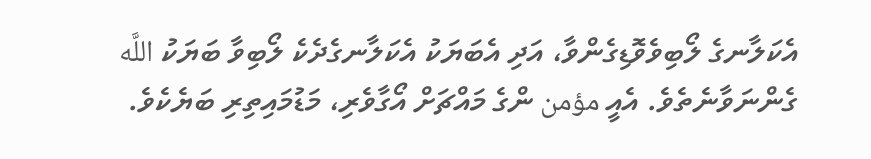އެކަލާނގެ ލޯބިވެވޮޑިގެންވާ، އަދި އެބަޔަކު އެކަލާނގެދެކެ ލޯބިވާ ބަޔަކު اللَّه ގެންނަވާނެތެވެ. އެއީ مؤمن ންގެ މައްޗަށް އޯގާވެރި، މަޑުމައިތިރި ބަޔެކެވެ.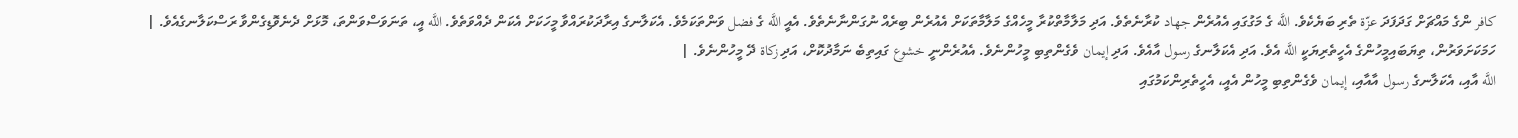كافر ންގެ މައްޗަށް ގަދަފަދަ عزّة ތެރި ބަޔެކެވެ. اللَّه ގެ މަގުގައި އެއުރެން جهاد ކުރާނެތެވެ. އަދި މަލާމާތްކުރާ މީހެއްގެ މަލާމާތަކަށް އެއުރެން ބިރެއް ނުގަންނާނެތެވެ. އެއީ اللَّه ގެ فضل ވަންތަކަމެވެ. އެކަލާނގެ އިރާދަކުރައްވާ މީހަކަށް އެކަން ދެއްވަތެވެ. اللَّه އީ، ތަނަވަސްވަންތަ، މޮޅަށް ދެނެވޮޑިގެންވާ ރަސްކަލާނގެއެވެ. |
ހަމަކަށަވަރުން، ތިޔަބައިމީހުންގެ އެހީތެރިޔަކީ اللَّه އެވެ. އަދި އެކަލާނގެ رسول އާއެވެ. އަދި إيمان ވެގެންތިބި މީހުންނެވެ. އެއުރެންނީ خشوع ގައިތިބެ ނަމާދުކޮށް، އަދި زكاة ދޭ މީހުންނެވެ. |
اللَّه އާއި، އެކަލާނގެ رسول އާއާއި، إيمان ވެގެންތިބި މީހުން އެއީ، އެހީތެރިންކަމުގައި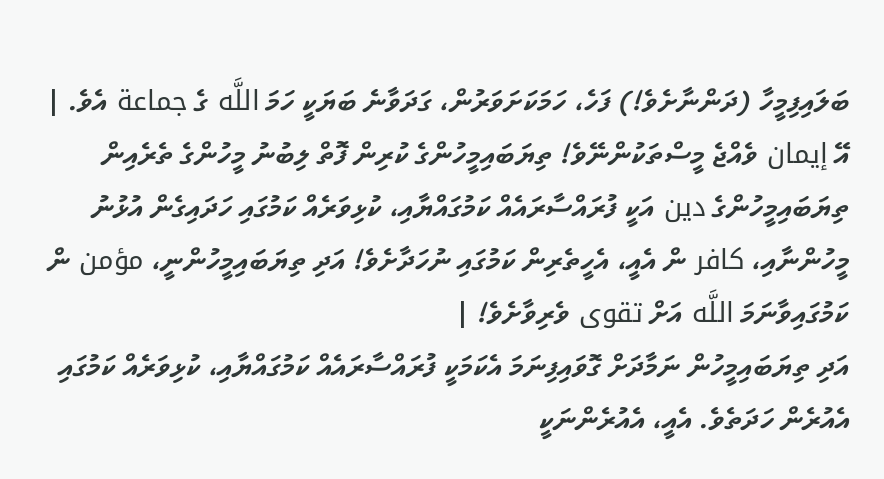ބަލައިފިމީހާ (ދަންނާށެވެ!) ފަހެ، ހަމަކަށަވަރުން، ގަދަވާނެ ބަޔަކީ ހަމަ اللَّه ގެ جماعة އެވެ. |
އޭ إيمان ވެއްޖެ މީސްތަކުންނޭވެ! ތިޔަބައިމީހުންގެ ކުރިން ފޮތް ލިބުނު މީހުންގެ ތެރެއިން ތިޔަބައިމީހުންގެ دين އަކީ ފުރައްސާރައެއް ކަމުގައްޔާއި، ކުޅިވަރެއް ކަމުގައި ހަދައިގެން އުޅުނު މީހުންނާއި، كافر ން އެއީ، އެހީތެރިން ކަމުގައި ނުހަދާށެވެ! އަދި ތިޔަބައިމީހުންނީ، مؤمن ން ކަމުގައިވާނަމަ اللَّه އަށް تقوى ވެރިވާށެވެ! |
އަދި ތިޔަބައިމީހުން ނަމާދަށް ގޮވައިފިނަމަ އެކަމަކީ ފުރައްސާރައެއް ކަމުގައްޔާއި، ކުޅިވަރެއް ކަމުގައި އެއުރެން ހަދަތެވެ. އެއީ، އެއުރެންނަކީ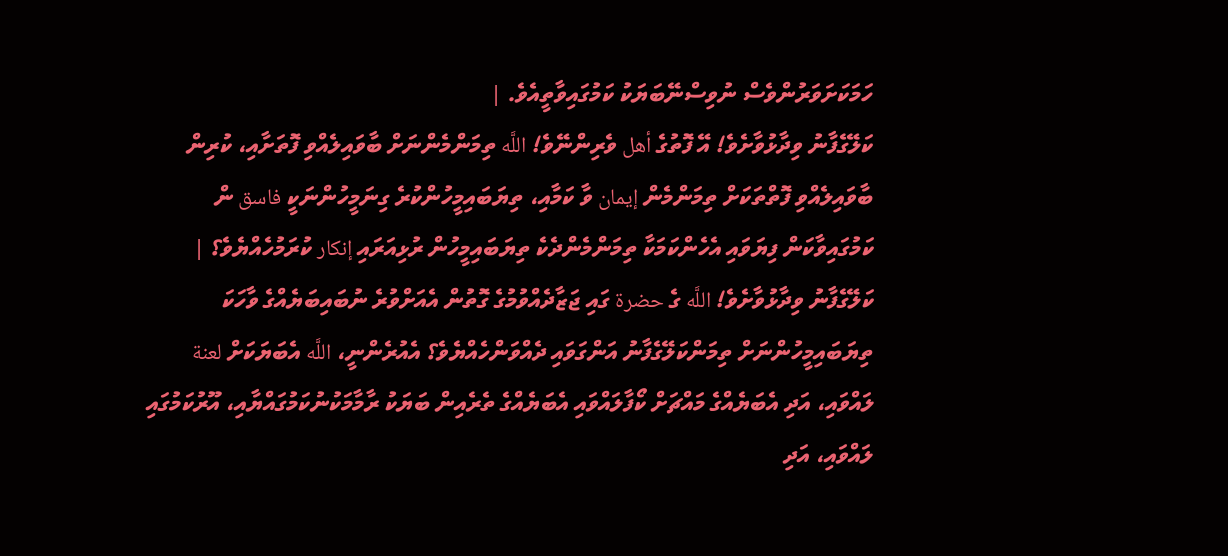ހަމަކަށަވަރުންވެސް ނުވިސްނޭބަޔަކު ކަމުގައިވާތީއެވެ. |
ކަލޭގެފާނު ވިދާޅުވާށެވެ! އޭ ފޮތުގެ أهل ވެރިންނޭވެ! اللَّه ތިމަންމެންނަށް ބާވައިލެއްވި ފޮތަށާއި، ކުރިން ބާވައިލެއްވި ފޮތްތަކަށް ތިމަންމެން إيمان ވާ ކަމާއި، ތިޔަބައިމީހުންކުރެ ގިނަމީހުންނަކީ فاسق ން ކަމުގައިވާކަން ފިޔަވައި އެހެންކަމަކާ ތިމަންމެންދެކެ ތިޔަބައިމީހުން ރުޅިއަރައި إنكار ކުރަމުހެއްޔެވެ؟ |
ކަލޭގެފާނު ވިދާޅުވާށެވެ! اللَّه ގެ حضرة ގައި ޖަޒާދެއްވުމުގެ ގޮތުން އެއަށްވުރެ ނުބައިބަޔެއްގެ ވާހަކަ ތިޔަބައިމީހުންނަށް ތިމަންކަލޭގެފާނު އަންގަވައި ދެއްވަންހެއްޔެވެ؟ އެއުރެންނީ، اللَّه އެބަޔަކަށް لعنة ލައްވައި، އަދި އެބަޔެއްގެ މައްޗަށް ކޯފާލައްވައި އެބަޔެއްގެ ތެރެއިން ބަޔަކު ރާމާމަކުނުކަމުގައްޔާއި، އޫރުކަމުގައި ލައްވައި، އަދި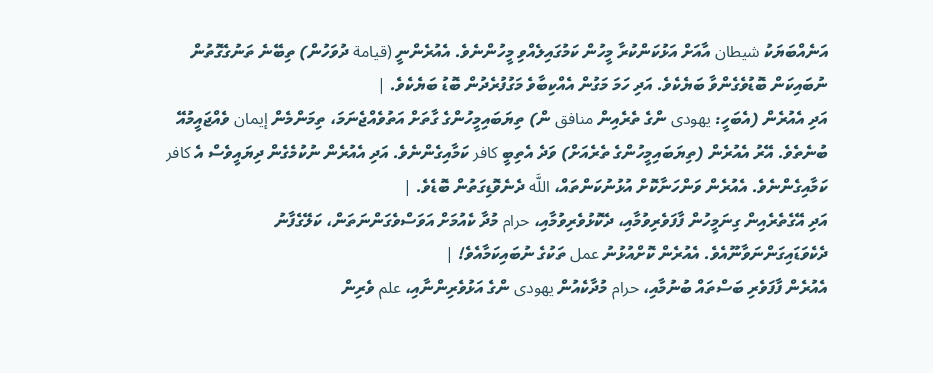އަނެއްބަޔަކު شيطان އާއަށް އަޅުކަންކުރާ މީހުން ކަމުގައިލެއްވި މީހުންނެވެ. އެއުރެންނީ (قيامة ދުވަހުން) ތިބޭނެ ތަނުގެގޮތުން ނުބައިކަން ބޮޑުވެގެންވާ ބަޔެކެވެ. އަދި ހަމަ މަގުން އެއްކިބާވެ މަގުފުރެދުން ބޮޑު ބަޔެކެވެ. |
އަދި އެއުރެން (އެބަހީ: يهودى ންގެ ތެރެއިން منافق ން) ތިޔަބައިމީހުންގެ ގާތަށް އަތުވެއްޖެނަމަ، ތިމަންމެން إيمان ވެއްޖައީމުއޭ ބުނެތެވެ. އޭރު އެއުރެން (ތިޔަބައިމީހުންގެ ތެރެއަށް) ވަދެ އެތިބީ كافر ކަމާއިގެންނެވެ. އަދި އެއުރެން ނުކުމެގެން ދިޔައީވެސް އެ كافر ކަމާއިގެންނެވެ. އެއުރެން ވަންހަނާކޮށް އުޅުނުކަންތައް، اللَّه ދެނެވޮޑިގަތުން ބޮޑެވެ. |
އަދި އޭގެތެރެއިން ގިނަމީހުން ފާފަވެރިވުމާއި، ދެކޮޅުވެރިވުމާއި، حرام މުދާ ކެއުމަށް އަވަސްވެގަންނަތަން، ކަލޭގެފާނު ދެކެވަޑައިގަންނަވާނޫއެވެ. އެއުރެން ކޮށްއުޅުނު عمل ތަކުގެ ނުބައިކަމާއެވެ! |
އެއުރެން ފާފަވެރި ބަސްތައް ބުނުމާއި، حرام މުދާކެއުން يهودى ންގެ އަޅުވެރިންނާއި، علم ވެރިން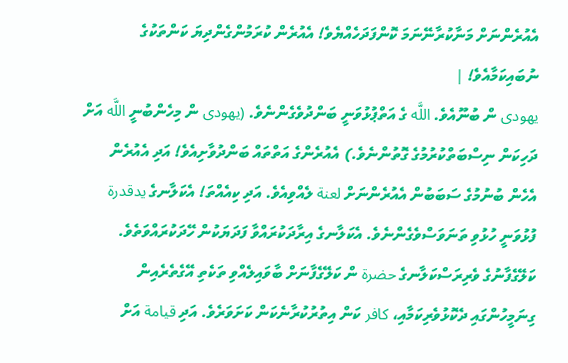އެއުރެންނަށް މަނާކުރާނޭނަމަ ކޮންފަދަހެއްޔެވެ! އެއުރެން ކުރަމުންގެންދިޔަ ކަންތަކުގެ ނުބައިކަމާއެވެ! |
يهودى ން ބުނޫއެވެ. اللَّه ގެ އަތްޕުޅުވަނީ ބަންދުވެގެންނެވެ. (يهودى ން މިހެންބުނީ اللَّه އަށް ދަހިކަން ނިސްބަތްކުރުމުގެ ގޮތުންނެވެ.) އެއުރެންގެ އަތްތައް ބަންދުވާށިއެވެ! އަދި އެއުރެން އެހެން ބުނުމުގެ ސަބަބުން އެއުރެންނަށް لعنة ލެއްވިއެވެ. އަދި ކިއެއްތަ! އެކަލާނގެ يدقدرة ފުޅުވަނީ ހުޅުވި ތަނަވަސްވެގެންނެވެ. އެކަލާނގެ އިރާދަކުރައްވާ ފަދަޔަކުން ހޭދަކުރައްވަތެވެ. ކަލޭގެފާނުގެ ވެރިރަސްކަލާނގެ حضرة ން ކަލޭގެފާނަށް ބާވައިލެއްވި ތަކެތި އޭގެތެރެއިން ގިނަމީހުންގައި ދެކޮޅުވެރިކަމާއި، كافر ކަން އިތުރުކުރާނެކަން ކަށަވަރެވެ. އަދި قيامة އަށް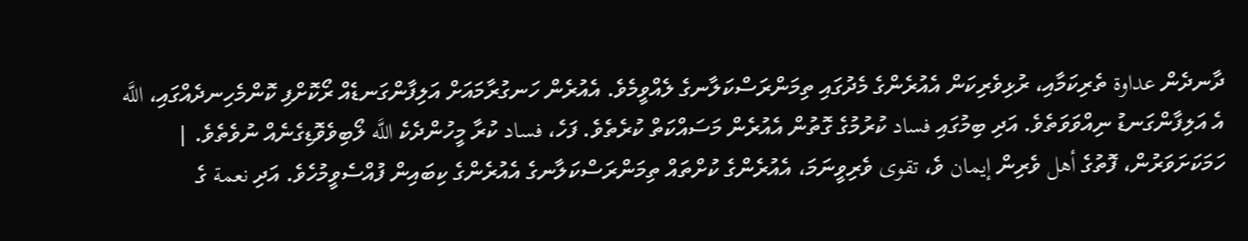ދާނދެން عداوة ތެރިކަމާއި، ރުޅިވެރިކަން އެއުރެންގެ މެދުގައި ތިމަންރަސްކަލާނގެ ލެއްވީމެވެ. އެއުރެން ހަނގުރާމައަށް އަލިފާންގަނޑެއް ރޯކޮށްފި ކޮންމެހިނދެއްގައި، اللَّه އެ އަލިފާންގަނޑު ނިއްވަވަތެވެ. އަދި ބިމުގައި فساد ކުރުމުގެ ގޮތުން އެއުރެން މަސައްކަތް ކުރެތެވެ. ފަހެ، فساد ކުރާ މީހުންދެކެ اللَّه ލޯބިވެވޮޑިގެނެއް ނުވެތެވެ. |
ހަމަކަށަވަރުން، ފޮތުގެ أهل ވެރިން إيمان ވެ، تقوى ވެރިވީނަމަ، އެއުރެންގެ ކުށްތައް ތިމަންރަސްކަލާނގެ އެއުރެންގެ ކިބައިން ފުއްސެވީމުހެވެ. އަދި نعمة ގެ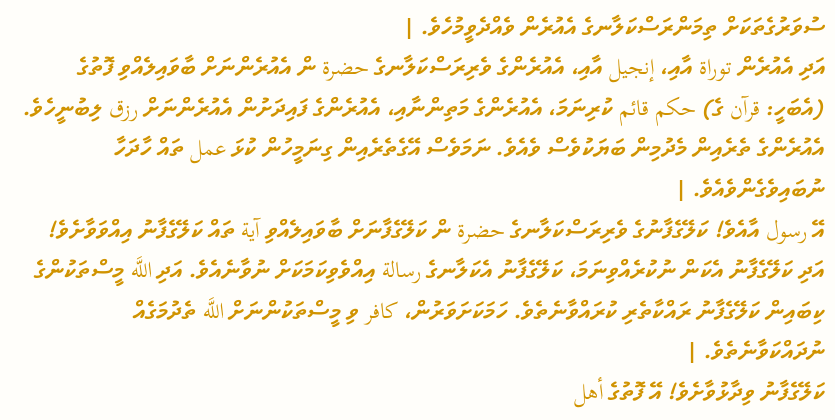ސުވަރުގެތަކަށް ތިމަންރަސްކަލާނގެ އެއުރެން ވެއްދެވީމުހެވެ. |
އަދި އެއުރެން توراة އާއި، إنجيل އާއި، އެއުރެންގެ ވެރިރަސްކަލާނގެ حضرة ން އެއުރެންނަށް ބާވައިލެއްވި ފޮތުގެ (އެބަހީ: قرآن ގެ) حكم قائم ކުރިނަމަ، އެއުރެންގެ މަތިންނާއި، އެއުރެންގެ ފައިދަށުން އެއުރެންނަށް رزق ލިބުނީހެވެ. އެއުރެންގެ ތެރެއިން މެދުމިން ބަޔަކުވެސް ވެއެވެ. ނަމަވެސް އޭގެތެރެއިން ގިނަމީހުން ކުޅަ عمل ތައް ހާދަހާ ނުބައިވެގެންވެއެވެ. |
އޭ رسول އާއެވެ! ކަލޭގެފާނުގެ ވެރިރަސްކަލާނގެ حضرة ން ކަލޭގެފާނަށް ބާވައިލެއްވި آية ތައް ކަލޭގެފާނު އިއްވަވާށެވެ! އަދި ކަލޭގެފާނު އެކަން ނުކުރެއްވިނަމަ، ކަލޭގެފާނު އެކަލާނގެ رسالة އިއްވެވިކަމަކަށް ނުވާނެއެވެ. އަދި اللَّه މީސްތަކުންގެ ކިބައިން ކަލޭގެފާނު ރައްކާތެރި ކުރައްވާނެތެވެ. ހަމަކަށަވަރުން، كافر ވި މީސްތަކުންނަށް اللَّه ތެދުމަގެއް ނުދައްކަވާނެތެވެ. |
ކަލޭގެފާނު ވިދާޅުވާށެވެ! އޭ ފޮތުގެ أهل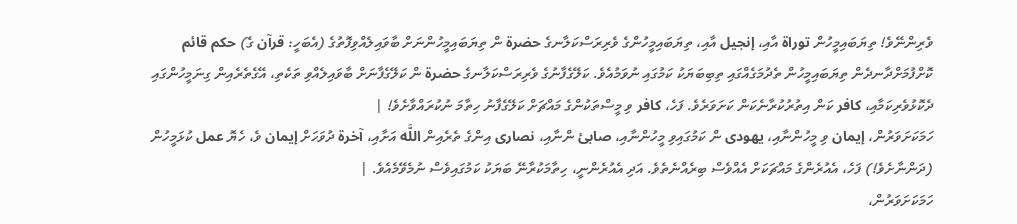ވެރިންނޭވެ! ތިޔަބައިމީހުން توراة އާއި، إنجيل އާއި، ތިޔަބައިމީހުންގެ ވެރިރަސްކަލާނގެ حضرة ން ތިޔަބައިމީހުންނަށް ބާވައިލެއްވިފޮތުގެ (އެބަހީ: قرآن ގެ) حكم قائم ކޮށްފުމަށްދާނދެން ތިޔަބައިމީހުން ތެދުމަގެއްގައި ތިބިބަޔަކު ކަމުގައި ނުވަމުއެވެ. ކަލޭގެފާނުގެ ވެރިރަސްކަލާނގެ حضرة ން ކަލޭގެފާނަށް ބާވައިލެއްވި ތަކެތި، އޭގެތެރެއިން ގިނަމީހުންގައި ދެކޮޅުވެރިކަމާއި، كافر ކަން އިތުރުކުރާނެކަން ކަށަވަރެވެ. ފަހެ، كافر ވި މީސްތަކުންގެ މައްޗަށް ކަލޭގެފާނު ހިތާމަ ނުކުރައްވާށެވެ! |
ހަމަކަށަވަރުން، إيمان ވި މީހުންނާއި، يهودى ން ކަމުގައިވި މީހުންނާއި، صابئ ންނާއި، نصارى އިންގެ ތެރެއިން اللَّه އަށާއި، آخرة ދުވަހަށް إيمان ވެ، ހެޔޮ عمل ކުޅަމީހުން (ދަންނާށެވެ!) ފަހެ، އެއުރެންގެ މައްޗަކަށް އެއްވެސް ބިރެއްނެތެވެ. އަދި އެއުރެންނީ، ހިތާމަކުރާނޭ ބަޔަކު ކަމުގައިވެސް ނުމެވޭމެއެވެ. |
ހަމަކަށަވަރުން،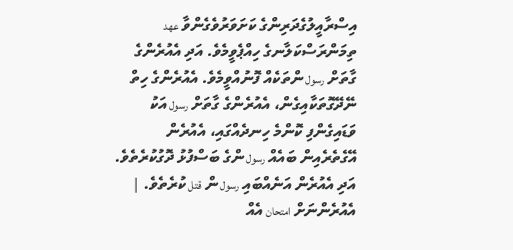އިސްރާއީލުގެދަރިންގެ ކަށަވަރުވެގެންވާ عهد ތިމަންރަސްކަލާނގެ ހިއްޕެވީމެވެ. އަދި އެއުރެންގެ ގާތަށް رسول ންތަކެއް ފޮނުއްވީމެވެ. އެއުރެންގެ ހިތް ނޭދޭގޮތަކާއިގެން، އެއުރެންގެ ގާތަށް رسول އަކު ވަޑައިގެންފި ކޮންމެ ހިނދެއްގައި، އެއުރެން އޭގެތެރެއިން ބައެއް رسول ންގެ ބަސްފުޅު ދޮގުކުރެތެވެ. އަދި އެއުރެން އަނެއްބައި رسول ން قتل ކުރެތެވެ. |
އެއުރެންނަށް امتحان އެއް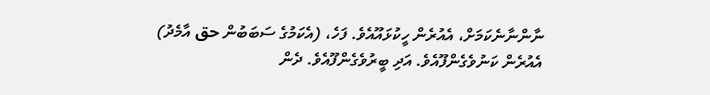ނާންނާނެކަމަށް، އެއުރެން ހީކުޅައޫއެވެ. ފަހެ، (އެކަމުގެ ސަބަބުން حق އާމެދު) އެއުރެން ކަނުވެގެންފޫއެވެ. އަދި ބީރުވެގެންފޫއެވެ. ދެން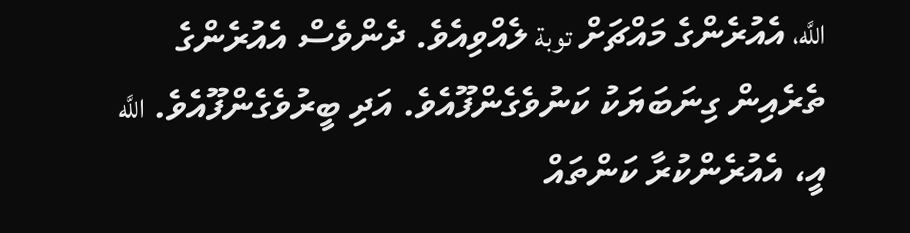اللَّه، އެއުރެންގެ މައްޗަށް توبة ލެއްވިއެވެ. ދެންވެސް އެއުރެންގެ ތެރެއިން ގިނަބަޔަކު ކަނުވެގެންފޫއެވެ. އަދި ބީރުވެގެންފޫއެވެ. اللَّه އީ، އެއުރެންކުރާ ކަންތައް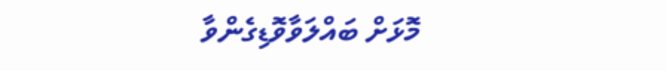މޮޅަށް ބައްލަވާވޮޑިގެންވާ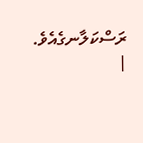ރަސްކަލާނގެއެވެ. |